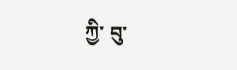ཀྱི་ བུ་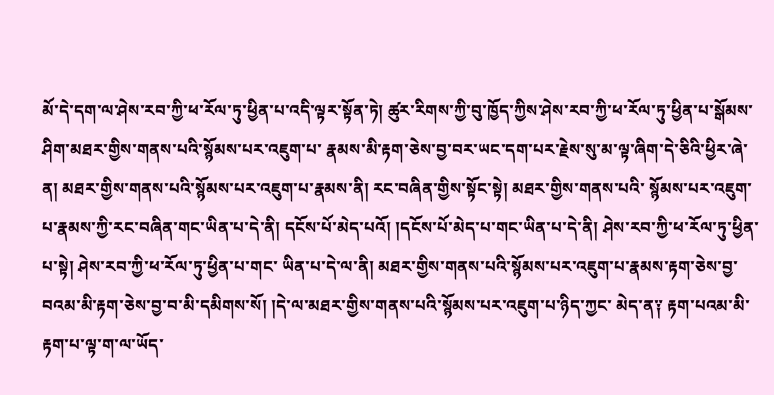མོ་དེ་དག་ལ་ཤེས་རབ་ཀྱི་ཕ་རོལ་ཏུ་ཕྱིན་པ་འདི་ལྟར་སྟོན་ཏེ། ཚུར་རིགས་ཀྱི་བུ་ཁྱོད་ཀྱིས་ཤེས་རབ་ཀྱི་ཕ་རོལ་ཏུ་ཕྱིན་པ་སྒོམས་ཤིག་མཐར་གྱིས་གནས་པའི་སྙོམས་པར་འཇུག་པ་ རྣམས་མི་རྟག་ཅེས་བྱ་བར་ཡང་དག་པར་རྗེས་སུ་མ་ལྟ་ཞིག་དེ་ཅིའི་ཕྱིར་ཞེ་ན། མཐར་གྱིས་གནས་པའི་སྙོམས་པར་འཇུག་པ་རྣམས་ནི། རང་བཞིན་གྱིས་སྟོང་སྟེ། མཐར་གྱིས་གནས་པའི་ སྙོམས་པར་འཇུག་པ་རྣམས་ཀྱི་རང་བཞིན་གང་ཡིན་པ་དེ་ནི། དངོས་པོ་མེད་པའོ། །དངོས་པོ་མེད་པ་གང་ཡིན་པ་དེ་ནི། ཤེས་རབ་ཀྱི་ཕ་རོལ་ཏུ་ཕྱིན་པ་སྟེ། ཤེས་རབ་ཀྱི་ཕ་རོལ་ཏུ་ཕྱིན་པ་གང་ ཡིན་པ་དེ་ལ་ནི། མཐར་གྱིས་གནས་པའི་སྙོམས་པར་འཇུག་པ་རྣམས་རྟག་ཅེས་བྱ་བའམ་མི་རྟག་ཅེས་བྱ་བ་མི་དམིགས་སོ། །དེ་ལ་མཐར་གྱིས་གནས་པའི་སྙོམས་པར་འཇུག་པ་ཉིད་ཀྱང་ མེད་ན༑ རྟག་པའམ་མི་རྟག་པ་ལྟ་ག་ལ་ཡོད་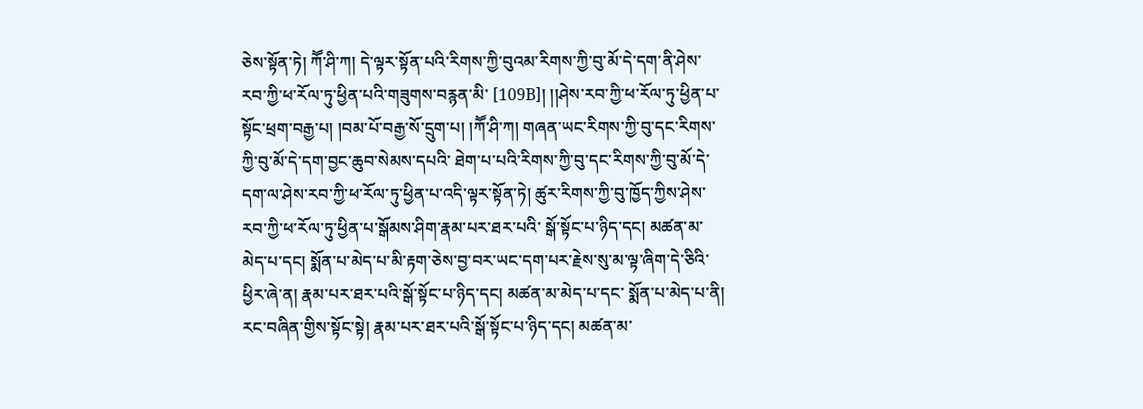ཅེས་སྟོན་ཏེ། ཀཽ་ཤི་ཀ། དེ་ལྟར་སྟོན་པའི་རིགས་ཀྱི་བུའམ་རིགས་ཀྱི་བུ་མོ་དེ་དག་ནི་ཤེས་རབ་ཀྱི་ཕ་རོལ་ཏུ་ཕྱིན་པའི་གཟུགས་བརྙན་མི་ [109B]། །།ཤེས་རབ་ཀྱི་ཕ་རོལ་ཏུ་ཕྱིན་པ་སྟོང་ཕྲག་བརྒྱ་པ། །བམ་པོ་བརྒྱ་སོ་དྲུག་པ། །ཀཽ་ཤི་ཀ། གཞན་ཡང་རིགས་ཀྱི་བུ་དང་རིགས་ཀྱི་བུ་མོ་དེ་དག་བྱང་ཆུབ་སེམས་དཔའི་ ཐེག་པ་པའི་རིགས་ཀྱི་བུ་དང་རིགས་ཀྱི་བུ་མོ་དེ་དག་ལ་ཤེས་རབ་ཀྱི་ཕ་རོལ་ཏུ་ཕྱིན་པ་འདི་ལྟར་སྟོན་ཏེ། ཚུར་རིགས་ཀྱི་བུ་ཁྱོད་ཀྱིས་ཤེས་རབ་ཀྱི་ཕ་རོལ་ཏུ་ཕྱིན་པ་སྒོམས་ཤིག་རྣམ་པར་ཐར་པའི་ སྒོ་སྟོང་པ་ཉིད་དང། མཚན་མ་མེད་པ་དང། སྨོན་པ་མེད་པ་མི་རྟག་ཅེས་བྱ་བར་ཡང་དག་པར་རྗེས་སུ་མ་ལྟ་ཞིག་དེ་ཅིའི་ཕྱིར་ཞེ་ན། རྣམ་པར་ཐར་པའི་སྒོ་སྟོང་པ་ཉིད་དང། མཚན་མ་མེད་པ་དང་ སྨོན་པ་མེད་པ་ནི། རང་བཞིན་གྱིས་སྟོང་སྟེ། རྣམ་པར་ཐར་པའི་སྒོ་སྟོང་པ་ཉིད་དང། མཚན་མ་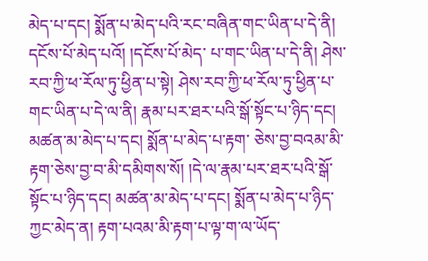མེད་པ་དང། སྨོན་པ་མེད་པའི་རང་བཞིན་གང་ཡིན་པ་དེ་ནི། དངོས་པོ་མེད་པའོ། །དངོས་པོ་མེད་ པ་གང་ཡིན་པ་དེ་ནི། ཤེས་རབ་ཀྱི་ཕ་རོལ་ཏུ་ཕྱིན་པ་སྟེ། ཤེས་རབ་ཀྱི་ཕ་རོལ་ཏུ་ཕྱིན་པ་གང་ཡིན་པ་དེ་ལ་ནི། རྣམ་པར་ཐར་པའི་སྒོ་སྟོང་པ་ཉིད་དང། མཚན་མ་མེད་པ་དང། སྨོན་པ་མེད་པ་རྟག་ ཅེས་བྱ་བའམ་མི་རྟག་ཅེས་བྱ་བ་མི་དམིགས་སོ། །དེ་ལ་རྣམ་པར་ཐར་པའི་སྒོ་སྟོང་པ་ཉིད་དང། མཚན་མ་མེད་པ་དང། སྨོན་པ་མེད་པ་ཉིད་ཀྱང་མེད་ན། རྟག་པའམ་མི་རྟག་པ་ལྟ་ག་ལ་ཡོད་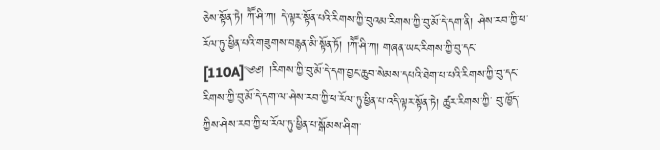ཅེས་སྟོན་ཏེ། ཀཽ་ཤི་ཀ། དེ་ལྟར་སྟོན་པའི་རིགས་ཀྱི་བུའམ་རིགས་ཀྱི་བུ་མོ་དེ་དག་ནི། ཤེས་རབ་ཀྱི་ཕ་རོལ་ཏུ་ཕྱིན་པའི་གཟུགས་བརྙན་མི་སྟོན་ཏོ། །ཀཽ་ཤི་ཀ། གཞན་ཡང་རིགས་ཀྱི་བུ་དང་ [110A]༄༅། །རིགས་ཀྱི་བུ་མོ་དེ་དག་བྱང་ཆུབ་སེམས་དཔའི་ཐེག་པ་པའི་རིགས་ཀྱི་བུ་དང་རིགས་ཀྱི་བུ་མོ་དེ་དག་ལ་ཤེས་རབ་ཀྱི་ཕ་རོལ་ཏུ་ཕྱིན་པ་འདི་ལྟར་སྟོན་ཏེ། ཚུར་རིགས་ཀྱི་ བུ་ཁྱོད་ཀྱིས་ཤེས་རབ་ཀྱི་ཕ་རོལ་ཏུ་ཕྱིན་པ་སྒོམས་ཤིག་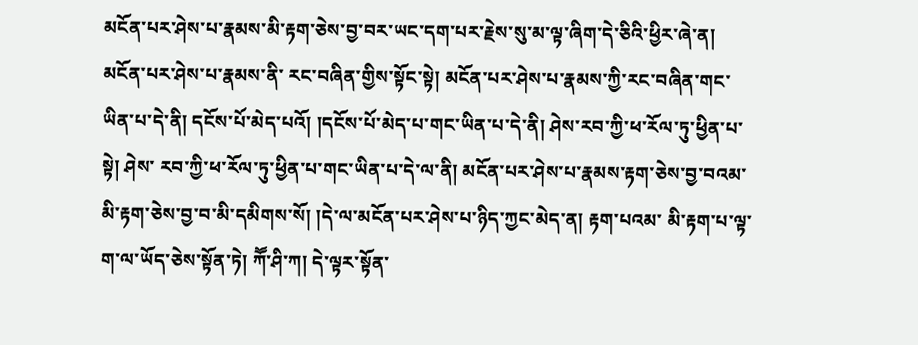མངོན་པར་ཤེས་པ་རྣམས་མི་རྟག་ཅེས་བྱ་བར་ཡང་དག་པར་རྗེས་སུ་མ་ལྟ་ཞིག་དེ་ཅིའི་ཕྱིར་ཞེ་ན། མངོན་པར་ཤེས་པ་རྣམས་ནི་ རང་བཞིན་གྱིས་སྟོང་སྟེ། མངོན་པར་ཤེས་པ་རྣམས་ཀྱི་རང་བཞིན་གང་ཡིན་པ་དེ་ནི། དངོས་པོ་མེད་པའོ། །དངོས་པོ་མེད་པ་གང་ཡིན་པ་དེ་ནི། ཤེས་རབ་ཀྱི་ཕ་རོལ་ཏུ་ཕྱིན་པ་སྟེ། ཤེས་ རབ་ཀྱི་ཕ་རོལ་ཏུ་ཕྱིན་པ་གང་ཡིན་པ་དེ་ལ་ནི། མངོན་པར་ཤེས་པ་རྣམས་རྟག་ཅེས་བྱ་བའམ་མི་རྟག་ཅེས་བྱ་བ་མི་དམིགས་སོ། །དེ་ལ་མངོན་པར་ཤེས་པ་ཉིད་ཀྱང་མེད་ན། རྟག་པའམ་ མི་རྟག་པ་ལྟ་ག་ལ་ཡོད་ཅེས་སྟོན་ཏེ། ཀཽ་ཤི་ཀ། དེ་ལྟར་སྟོན་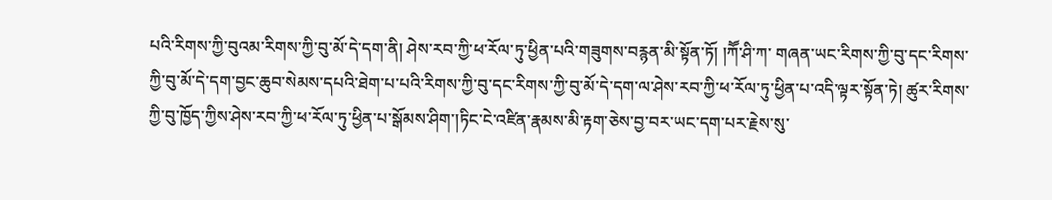པའི་རིགས་ཀྱི་བུའམ་རིགས་ཀྱི་བུ་མོ་དེ་དག་ནི། ཤེས་རབ་ཀྱི་ཕ་རོལ་ཏུ་ཕྱིན་པའི་གཟུགས་བརྙན་མི་སྟོན་ཏོ། །ཀཽ་ཤི་ཀ་ གཞན་ཡང་རིགས་ཀྱི་བུ་དང་རིགས་ཀྱི་བུ་མོ་དེ་དག་བྱང་ཆུབ་སེམས་དཔའི་ཐེག་པ་པའི་རིགས་ཀྱི་བུ་དང་རིགས་ཀྱི་བུ་མོ་དེ་དག་ལ་ཤེས་རབ་ཀྱི་ཕ་རོལ་ཏུ་ཕྱིན་པ་འདི་ལྟར་སྟོན་ཏེ། ཚུར་རིགས་ ཀྱི་བུ་ཁྱོད་ཀྱིས་ཤེས་རབ་ཀྱི་ཕ་རོལ་ཏུ་ཕྱིན་པ་སྒོམས་ཤིག་།ཏིང་ངེ་འཛིན་རྣམས་མི་རྟག་ཅེས་བྱ་བར་ཡང་དག་པར་རྗེས་སུ་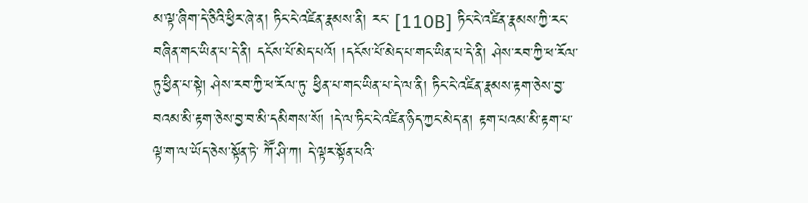མ་ལྟ་ཞིག་དེ་ཅིའི་ཕྱིར་ཞེ་ན། ཏིང་ངེ་འཛིན་རྣམས་ནི། རང་ [110B] ཏིང་ངེ་འཛིན་རྣམས་ཀྱི་རང་བཞིན་གང་ཡིན་པ་དེ་ནི། དངོས་པོ་མེད་པའོ། །དངོས་པོ་མེད་པ་གང་ཡིན་པ་དེ་ནི། ཤེས་རབ་ཀྱི་ཕ་རོལ་ཏུ་ཕྱིན་པ་སྟེ། ཤེས་རབ་ཀྱི་ཕ་རོལ་ཏུ་ ཕྱིན་པ་གང་ཡིན་པ་དེ་ལ་ནི། ཏིང་ངེ་འཛིན་རྣམས་རྟག་ཅེས་བྱ་བའམ་མི་རྟག་ཅེས་བྱ་བ་མི་དམིགས་སོ། །དེ་ལ་ཏིང་ངེ་འཛིན་ཉིད་ཀྱང་མེད་ན། རྟག་པའམ་མི་རྟག་པ་ལྟ་ག་ལ་ཡོད་ཅེས་སྟོན་ཏེ་ ཀཽ་ཤི་ཀ། དེ་ལྟར་སྟོན་པའི་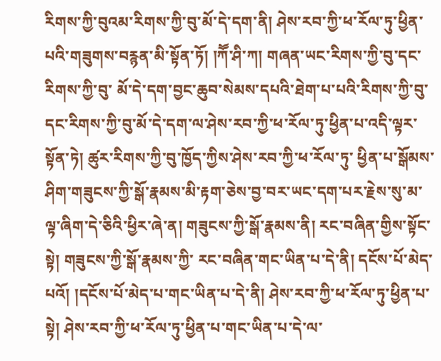རིགས་ཀྱི་བུའམ་རིགས་ཀྱི་བུ་མོ་དེ་དག་ནི། ཤེས་རབ་ཀྱི་ཕ་རོལ་ཏུ་ཕྱིན་པའི་གཟུགས་བརྙན་མི་སྟོན་ཏོ། །ཀཽ་ཤི་ཀ། གཞན་ཡང་རིགས་ཀྱི་བུ་དང་རིགས་ཀྱི་བུ་ མོ་དེ་དག་བྱང་ཆུབ་སེམས་དཔའི་ཐེག་པ་པའི་རིགས་ཀྱི་བུ་དང་རིགས་ཀྱི་བུ་མོ་དེ་དག་ལ་ཤེས་རབ་ཀྱི་ཕ་རོལ་ཏུ་ཕྱིན་པ་འདི་ལྟར་སྟོན་ཏེ། ཚུར་རིགས་ཀྱི་བུ་ཁྱོད་ཀྱིས་ཤེས་རབ་ཀྱི་ཕ་རོལ་ཏུ་ ཕྱིན་པ་སྒོམས་ཤིག་གཟུངས་ཀྱི་སྒོ་རྣམས་མི་རྟག་ཅེས་བྱ་བར་ཡང་དག་པར་རྗེས་སུ་མ་ལྟ་ཞིག་དེ་ཅིའི་ཕྱིར་ཞེ་ན། གཟུངས་ཀྱི་སྒོ་རྣམས་ནི། རང་བཞིན་གྱིས་སྟོང་སྟེ། གཟུངས་ཀྱི་སྒོ་རྣམས་ཀྱི་ རང་བཞིན་གང་ཡིན་པ་དེ་ནི། དངོས་པོ་མེད་པའོ། །དངོས་པོ་མེད་པ་གང་ཡིན་པ་དེ་ནི། ཤེས་རབ་ཀྱི་ཕ་རོལ་ཏུ་ཕྱིན་པ་སྟེ། ཤེས་རབ་ཀྱི་ཕ་རོལ་ཏུ་ཕྱིན་པ་གང་ཡིན་པ་དེ་ལ་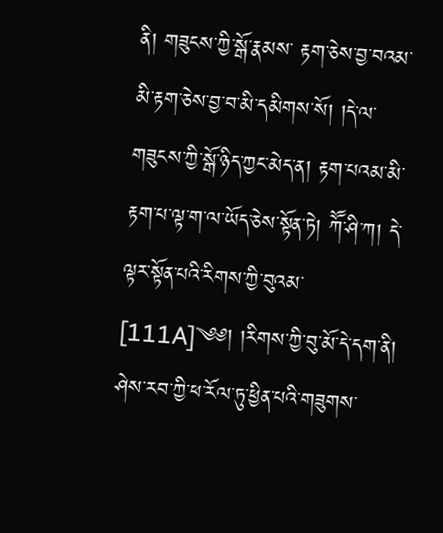ནི། གཟུངས་ཀྱི་སྒོ་རྣམས་ རྟག་ཅེས་བྱ་བའམ་མི་རྟག་ཅེས་བྱ་བ་མི་དམིགས་སོ། །དེ་ལ་གཟུངས་ཀྱི་སྒོ་ཉིད་ཀྱང་མེད་ན། རྟག་པའམ་མི་རྟག་པ་ལྟ་ག་ལ་ཡོད་ཅེས་སྟོན་ཏེ། ཀཽ་ཤི་ཀ། དེ་ལྟར་སྟོན་པའི་རིགས་ཀྱི་བུའམ་ [111A]༄༅། །རིགས་ཀྱི་བུ་མོ་དེ་དག་ནི། ཤེས་རབ་ཀྱི་ཕ་རོལ་ཏུ་ཕྱིན་པའི་གཟུགས་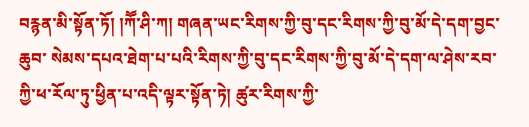བརྙན་མི་སྟོན་ཏོ། །ཀཽ་ཤི་ཀ། གཞན་ཡང་རིགས་ཀྱི་བུ་དང་རིགས་ཀྱི་བུ་མོ་དེ་དག་བྱང་ཆུབ་ སེམས་དཔའ་ཐེག་པ་པའི་རིགས་ཀྱི་བུ་དང་རིགས་ཀྱི་བུ་མོ་དེ་དག་ལ་ཤེས་རབ་ཀྱི་ཕ་རོལ་ཏུ་ཕྱིན་པ་འདི་ལྟར་སྟོན་ཏེ། ཚུར་རིགས་ཀྱི་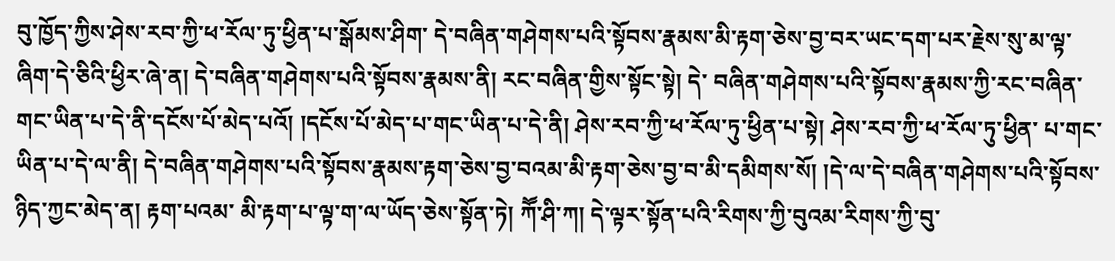བུ་ཁྱོད་ཀྱིས་ཤེས་རབ་ཀྱི་ཕ་རོལ་ཏུ་ཕྱིན་པ་སྒོམས་ཤིག་ དེ་བཞིན་གཤེགས་པའི་སྟོབས་རྣམས་མི་རྟག་ཅེས་བྱ་བར་ཡང་དག་པར་རྗེས་སུ་མ་ལྟ་ཞིག་དེ་ཅིའི་ཕྱིར་ཞེ་ན། དེ་བཞིན་གཤེགས་པའི་སྟོབས་རྣམས་ནི། རང་བཞིན་གྱིས་སྟོང་སྟེ། དེ་ བཞིན་གཤེགས་པའི་སྟོབས་རྣམས་ཀྱི་རང་བཞིན་གང་ཡིན་པ་དེ་ནི་དངོས་པོ་མེད་པའོ། །དངོས་པོ་མེད་པ་གང་ཡིན་པ་དེ་ནི། ཤེས་རབ་ཀྱི་ཕ་རོལ་ཏུ་ཕྱིན་པ་སྟེ། ཤེས་རབ་ཀྱི་ཕ་རོལ་ཏུ་ཕྱིན་ པ་གང་ཡིན་པ་དེ་ལ་ནི། དེ་བཞིན་གཤེགས་པའི་སྟོབས་རྣམས་རྟག་ཅེས་བྱ་བའམ་མི་རྟག་ཅེས་བྱ་བ་མི་དམིགས་སོ། །དེ་ལ་དེ་བཞིན་གཤེགས་པའི་སྟོབས་ཉིད་ཀྱང་མེད་ན། རྟག་པའམ་ མི་རྟག་པ་ལྟ་ག་ལ་ཡོད་ཅེས་སྟོན་ཏེ། ཀཽ་ཤི་ཀ། དེ་ལྟར་སྟོན་པའི་རིགས་ཀྱི་བུའམ་རིགས་ཀྱི་བུ་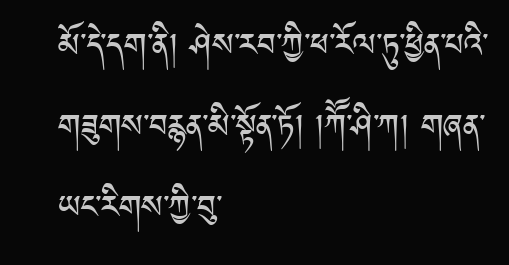མོ་དེ་དག་ནི། ཤེས་རབ་ཀྱི་ཕ་རོལ་ཏུ་ཕྱིན་པའི་གཟུགས་བརྙན་མི་སྟོན་ཏོ། །ཀཽ་ཤི་ཀ། གཞན་ ཡང་རིགས་ཀྱི་བུ་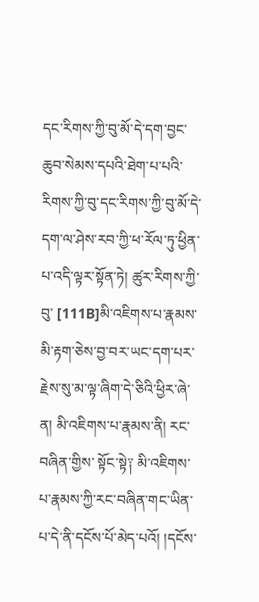དང་རིགས་ཀྱི་བུ་མོ་དེ་དག་བྱང་ཆུབ་སེམས་དཔའི་ཐེག་པ་པའི་རིགས་ཀྱི་བུ་དང་རིགས་ཀྱི་བུ་མོ་དེ་དག་ལ་ཤེས་རབ་ཀྱི་ཕ་རོལ་ཏུ་ཕྱིན་པ་འདི་ལྟར་སྟོན་ཏེ། ཚུར་རིགས་ཀྱི་བུ་ [111B]མི་འཇིགས་པ་རྣམས་མི་རྟག་ཅེས་བྱ་བར་ཡང་དག་པར་རྗེས་སུ་མ་ལྟ་ཞིག་དེ་ཅིའི་ཕྱིར་ཞེ་ན། མི་འཇིགས་པ་རྣམས་ནི། རང་བཞིན་གྱིས་ སྟོང་སྟེ༑ མི་འཇིགས་པ་རྣམས་ཀྱི་རང་བཞིན་གང་ཡིན་པ་དེ་ནི་དངོས་པོ་མེད་པའོ། །དངོས་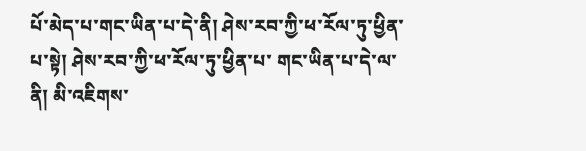པོ་མེད་པ་གང་ཡིན་པ་དེ་ནི། ཤེས་རབ་ཀྱི་ཕ་རོལ་ཏུ་ཕྱིན་པ་སྟེ། ཤེས་རབ་ཀྱི་ཕ་རོལ་ཏུ་ཕྱིན་པ་ གང་ཡིན་པ་དེ་ལ་ནི། མི་འཇིགས་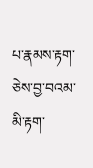པ་རྣམས་རྟག་ཅེས་བྱ་བའམ་མི་རྟག་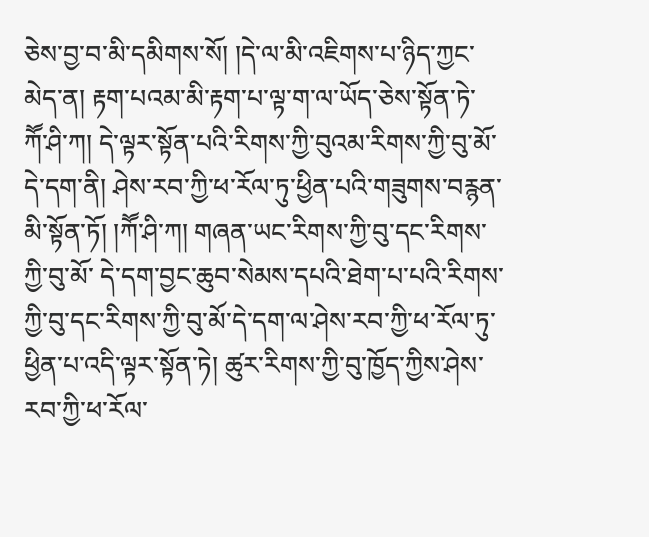ཅེས་བྱ་བ་མི་དམིགས་སོ། །དེ་ལ་མི་འཇིགས་པ་ཉིད་ཀྱང་མེད་ན། རྟག་པའམ་མི་རྟག་པ་ལྟ་ག་ལ་ཡོད་ཅེས་སྟོན་ཏེ་ ཀཽ་ཤི་ཀ། དེ་ལྟར་སྟོན་པའི་རིགས་ཀྱི་བུའམ་རིགས་ཀྱི་བུ་མོ་དེ་དག་ནི། ཤེས་རབ་ཀྱི་ཕ་རོལ་ཏུ་ཕྱིན་པའི་གཟུགས་བརྙན་མི་སྟོན་ཏོ། །ཀཽ་ཤི་ཀ། གཞན་ཡང་རིགས་ཀྱི་བུ་དང་རིགས་ཀྱི་བུ་མོ་ དེ་དག་བྱང་ཆུབ་སེམས་དཔའི་ཐེག་པ་པའི་རིགས་ཀྱི་བུ་དང་རིགས་ཀྱི་བུ་མོ་དེ་དག་ལ་ཤེས་རབ་ཀྱི་ཕ་རོལ་ཏུ་ཕྱིན་པ་འདི་ལྟར་སྟོན་ཏེ། ཚུར་རིགས་ཀྱི་བུ་ཁྱོད་ཀྱིས་ཤེས་རབ་ཀྱི་ཕ་རོལ་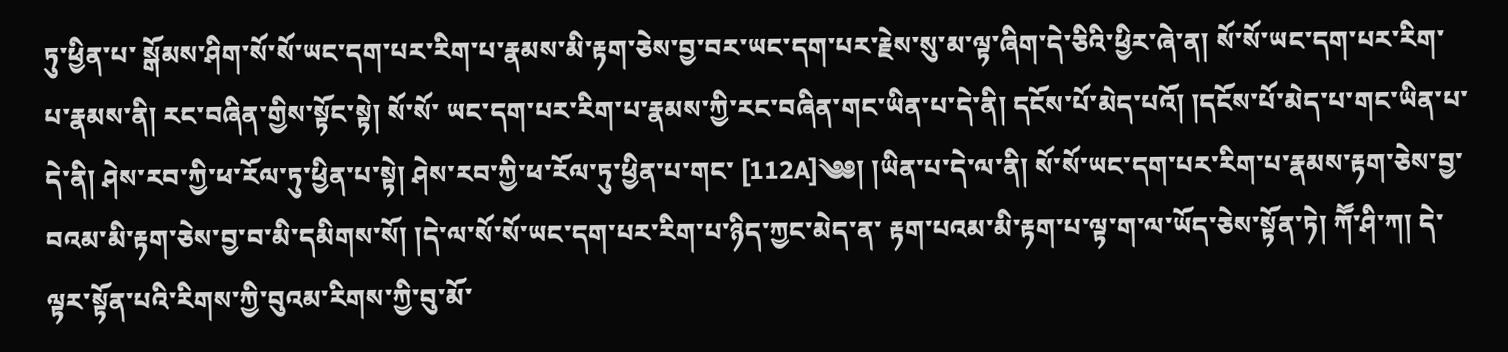ཏུ་ཕྱིན་པ་ སྒོམས་ཤིག་སོ་སོ་ཡང་དག་པར་རིག་པ་རྣམས་མི་རྟག་ཅེས་བྱ་བར་ཡང་དག་པར་རྗེས་སུ་མ་ལྟ་ཞིག་དེ་ཅིའི་ཕྱིར་ཞེ་ན། སོ་སོ་ཡང་དག་པར་རིག་པ་རྣམས་ནི། རང་བཞིན་གྱིས་སྟོང་སྟེ། སོ་སོ་ ཡང་དག་པར་རིག་པ་རྣམས་ཀྱི་རང་བཞིན་གང་ཡིན་པ་དེ་ནི། དངོས་པོ་མེད་པའོ། །དངོས་པོ་མེད་པ་གང་ཡིན་པ་དེ་ནི། ཤེས་རབ་ཀྱི་ཕ་རོལ་ཏུ་ཕྱིན་པ་སྟེ། ཤེས་རབ་ཀྱི་ཕ་རོལ་ཏུ་ཕྱིན་པ་གང་ [112A]༄༅། །ཡིན་པ་དེ་ལ་ནི། སོ་སོ་ཡང་དག་པར་རིག་པ་རྣམས་རྟག་ཅེས་བྱ་བའམ་མི་རྟག་ཅེས་བྱ་བ་མི་དམིགས་སོ། །དེ་ལ་སོ་སོ་ཡང་དག་པར་རིག་པ་ཉིད་ཀྱང་མེད་ན་ རྟག་པའམ་མི་རྟག་པ་ལྟ་ག་ལ་ཡོད་ཅེས་སྟོན་ཏེ། ཀཽ་ཤི་ཀ། དེ་ལྟར་སྟོན་པའི་རིགས་ཀྱི་བུའམ་རིགས་ཀྱི་བུ་མོ་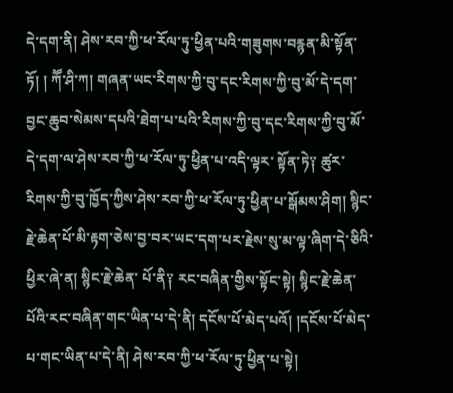དེ་དག་ནི། ཤེས་རབ་ཀྱི་ཕ་རོལ་ཏུ་ཕྱིན་པའི་གཟུགས་བརྙན་མི་སྟོན་ཏོ། ། ཀཽ་ཤི་ཀ། གཞན་ཡང་རིགས་ཀྱི་བུ་དང་རིགས་ཀྱི་བུ་མོ་དེ་དག་བྱང་ཆུབ་སེམས་དཔའི་ཐེག་པ་པའི་རིགས་ཀྱི་བུ་དང་རིགས་ཀྱི་བུ་མོ་དེ་དག་ལ་ཤེས་རབ་ཀྱི་ཕ་རོལ་ཏུ་ཕྱིན་པ་འདི་ལྟར་ སྟོན་ཏེ༑ ཚུར་རིགས་ཀྱི་བུ་ཁྱོད་ཀྱིས་ཤེས་རབ་ཀྱི་ཕ་རོལ་ཏུ་ཕྱིན་པ་སྒོམས་ཤིག། སྙིང་རྗེ་ཆེན་པོ་མི་རྟག་ཅེས་བྱ་བར་ཡང་དག་པར་རྗེས་སུ་མ་ལྟ་ཞིག་དེ་ཅིའི་ཕྱིར་ཞེ་ན། སྙིང་རྗེ་ཆེན་ པོ་ནི༑ རང་བཞིན་གྱིས་སྟོང་སྟེ། སྙིང་རྗེ་ཆེན་པོའི་རང་བཞིན་གང་ཡིན་པ་དེ་ནི། དངོས་པོ་མེད་པའོ། །དངོས་པོ་མེད་པ་གང་ཡིན་པ་དེ་ནི། ཤེས་རབ་ཀྱི་ཕ་རོལ་ཏུ་ཕྱིན་པ་སྟེ།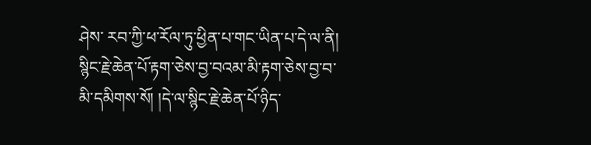ཤེས་ རབ་ཀྱི་ཕ་རོལ་ཏུ་ཕྱིན་པ་གང་ཡིན་པ་དེ་ལ་ནི། སྙིང་རྗེ་ཆེན་པོ་རྟག་ཅེས་བྱ་བའམ་མི་རྟག་ཅེས་བྱ་བ་མི་དམིགས་སོ། །དེ་ལ་སྙིང་རྗེ་ཆེན་པོ་ཉིད་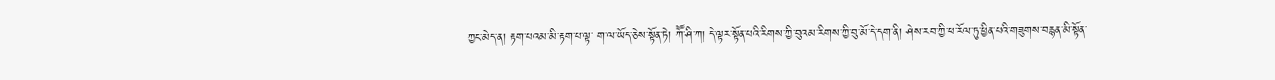ཀྱང་མེད་ན། རྟག་པའམ་མི་རྟག་པ་ལྟ་ ག་ལ་ཡོད་ཅེས་སྟོན་ཏེ། ཀཽ་ཤི་ཀ། དེ་ལྟར་སྟོན་པའི་རིགས་ཀྱི་བུའམ་རིགས་ཀྱི་བུ་མོ་དེ་དག་ནི། ཤེས་རབ་ཀྱི་ཕ་རོལ་ཏུ་ཕྱིན་པའི་གཟུགས་བརྙན་མི་སྟོན་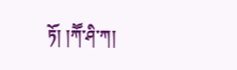ཏོ། །ཀཽ་ཤི་ཀ།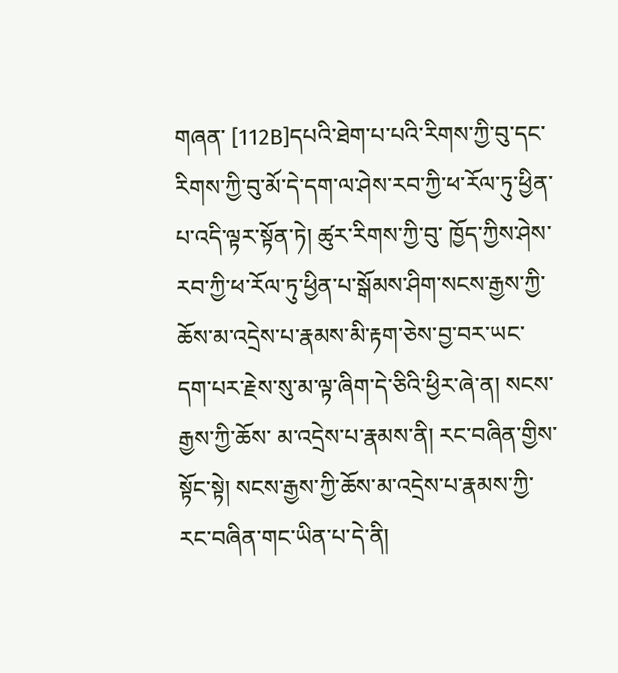གཞན་ [112B]དཔའི་ཐེག་པ་པའི་རིགས་ཀྱི་བུ་དང་རིགས་ཀྱི་བུ་མོ་དེ་དག་ལ་ཤེས་རབ་ཀྱི་ཕ་རོལ་ཏུ་ཕྱིན་པ་འདི་ལྟར་སྟོན་ཏེ། ཚུར་རིགས་ཀྱི་བུ་ ཁྱོད་ཀྱིས་ཤེས་རབ་ཀྱི་ཕ་རོལ་ཏུ་ཕྱིན་པ་སྒོམས་ཤིག་སངས་རྒྱས་ཀྱི་ཆོས་མ་འདྲེས་པ་རྣམས་མི་རྟག་ཅེས་བྱ་བར་ཡང་དག་པར་རྗེས་སུ་མ་ལྟ་ཞིག་དེ་ཅིའི་ཕྱིར་ཞེ་ན། སངས་རྒྱས་ཀྱི་ཆོས་ མ་འདྲེས་པ་རྣམས་ནི། རང་བཞིན་གྱིས་སྟོང་སྟེ། སངས་རྒྱས་ཀྱི་ཆོས་མ་འདྲེས་པ་རྣམས་ཀྱི་རང་བཞིན་གང་ཡིན་པ་དེ་ནི།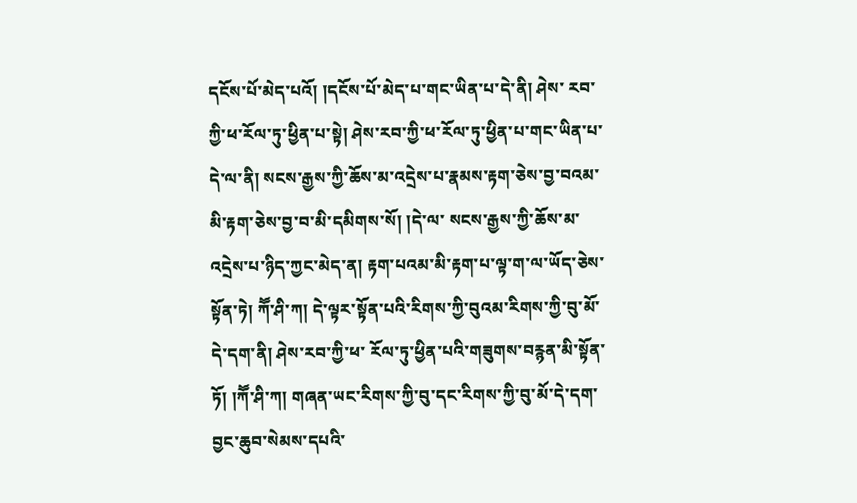དངོས་པོ་མེད་པའོ། །དངོས་པོ་མེད་པ་གང་ཡིན་པ་དེ་ནི། ཤེས་ རབ་ཀྱི་ཕ་རོལ་ཏུ་ཕྱིན་པ་སྟེ། ཤེས་རབ་ཀྱི་ཕ་རོལ་ཏུ་ཕྱིན་པ་གང་ཡིན་པ་དེ་ལ་ནི། སངས་རྒྱས་ཀྱི་ཆོས་མ་འདྲེས་པ་རྣམས་རྟག་ཅེས་བྱ་བའམ་མི་རྟག་ཅེས་བྱ་བ་མི་དམིགས་སོ། །དེ་ལ་ སངས་རྒྱས་ཀྱི་ཆོས་མ་འདྲེས་པ་ཉིད་ཀྱང་མེད་ན། རྟག་པའམ་མི་རྟག་པ་ལྟ་ག་ལ་ཡོད་ཅེས་སྟོན་ཏེ། ཀཽ་ཤི་ཀ། དེ་ལྟར་སྟོན་པའི་རིགས་ཀྱི་བུའམ་རིགས་ཀྱི་བུ་མོ་དེ་དག་ནི། ཤེས་རབ་ཀྱི་ཕ་ རོལ་ཏུ་ཕྱིན་པའི་གཟུགས་བརྙན་མི་སྟོན་ཏོ། །ཀཽ་ཤི་ཀ། གཞན་ཡང་རིགས་ཀྱི་བུ་དང་རིགས་ཀྱི་བུ་མོ་དེ་དག་བྱང་ཆུབ་སེམས་དཔའི་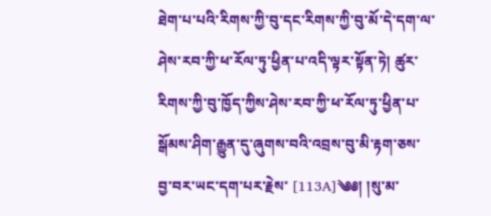ཐེག་པ་པའི་རིགས་ཀྱི་བུ་དང་རིགས་ཀྱི་བུ་མོ་དེ་དག་ལ་ ཤེས་རབ་ཀྱི་ཕ་རོལ་ཏུ་ཕྱིན་པ་འདི་ལྟར་སྟོན་ཏེ། ཚུར་རིགས་ཀྱི་བུ་ཁྱོད་ཀྱིས་ཤེས་རབ་ཀྱི་ཕ་རོལ་ཏུ་ཕྱིན་པ་སྒོམས་ཤིག་རྒྱུན་དུ་ཞུགས་བའི་འབྲས་བུ་མི་རྟག་ཅས་བྱ་བར་ཡང་དག་པར་རྗེས་ [113A]༄༅། །སུ་མ་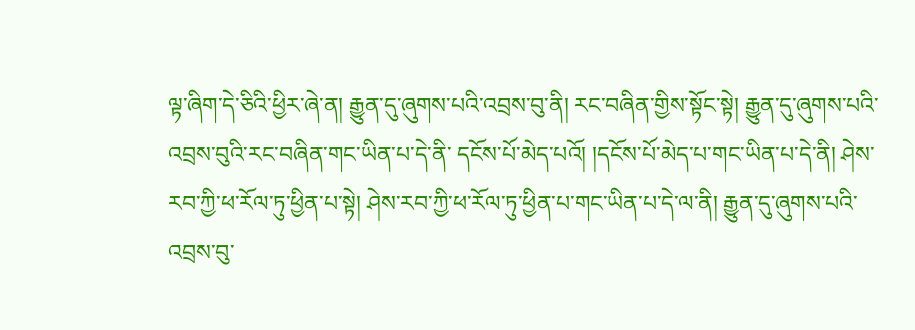ལྟ་ཞིག་དེ་ཅིའི་ཕྱིར་ཞེ་ན། རྒྱུན་དུ་ཞུགས་པའི་འབྲས་བུ་ནི། རང་བཞིན་གྱིས་སྟོང་སྟེ། རྒྱུན་དུ་ཞུགས་པའི་འབྲས་བུའི་རང་བཞིན་གང་ཡིན་པ་དེ་ནི་ དངོས་པོ་མེད་པའོ། །དངོས་པོ་མེད་པ་གང་ཡིན་པ་དེ་ནི། ཤེས་རབ་ཀྱི་ཕ་རོལ་ཏུ་ཕྱིན་པ་སྟེ། ཤེས་རབ་ཀྱི་ཕ་རོལ་ཏུ་ཕྱིན་པ་གང་ཡིན་པ་དེ་ལ་ནི། རྒྱུན་དུ་ཞུགས་པའི་འབྲས་བུ་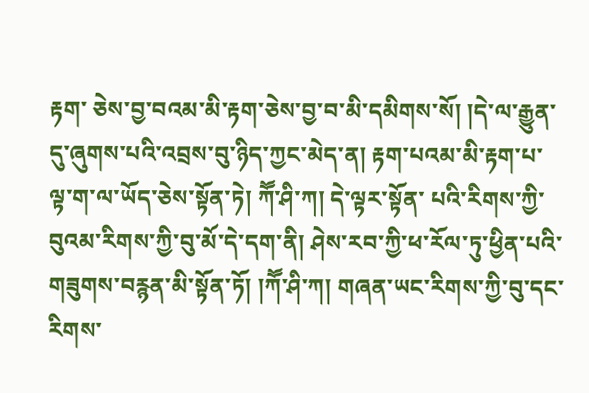རྟག་ ཅེས་བྱ་བའམ་མི་རྟག་ཅེས་བྱ་བ་མི་དམིགས་སོ། །དེ་ལ་རྒྱུན་དུ་ཞུགས་པའི་འབྲས་བུ་ཉིད་ཀྱང་མེད་ན། རྟག་པའམ་མི་རྟག་པ་ལྟ་ག་ལ་ཡོད་ཅེས་སྟོན་ཏེ། ཀཽ་ཤི་ཀ། དེ་ལྟར་སྟོན་ པའི་རིགས་ཀྱི་བུའམ་རིགས་ཀྱི་བུ་མོ་དེ་དག་ནི། ཤེས་རབ་ཀྱི་ཕ་རོལ་ཏུ་ཕྱིན་པའི་གཟུགས་བརྙན་མི་སྟོན་ཏོ། །ཀཽ་ཤི་ཀ། གཞན་ཡང་རིགས་ཀྱི་བུ་དང་རིགས་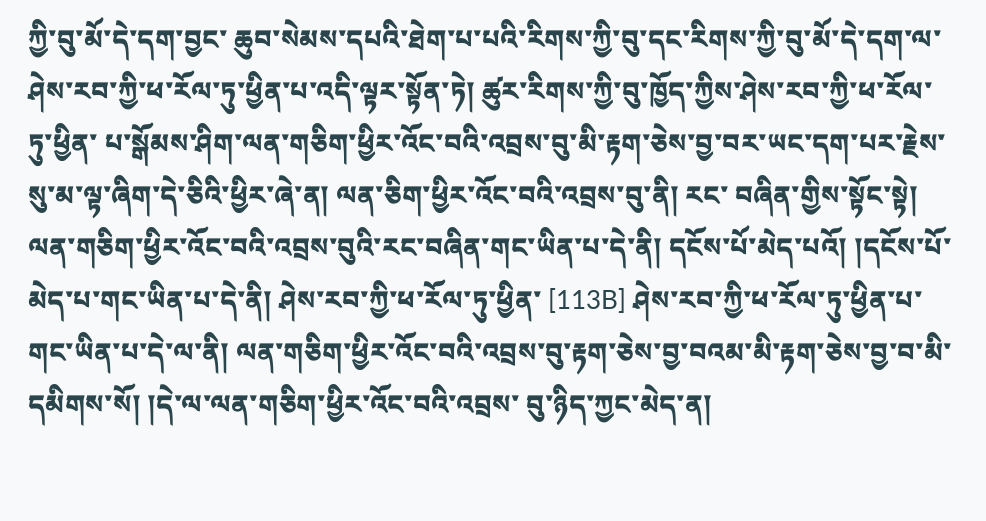ཀྱི་བུ་མོ་དེ་དག་བྱང་ ཆུབ་སེམས་དཔའི་ཐེག་པ་པའི་རིགས་ཀྱི་བུ་དང་རིགས་ཀྱི་བུ་མོ་དེ་དག་ལ་ཤེས་རབ་ཀྱི་ཕ་རོལ་ཏུ་ཕྱིན་པ་འདི་ལྟར་སྟོན་ཏེ། ཚུར་རིགས་ཀྱི་བུ་ཁྱོད་ཀྱིས་ཤེས་རབ་ཀྱི་ཕ་རོལ་ཏུ་ཕྱིན་ པ་སྒོམས་ཤིག་ལན་གཅིག་ཕྱིར་འོང་བའི་འབྲས་བུ་མི་རྟག་ཅེས་བྱ་བར་ཡང་དག་པར་རྗེས་སུ་མ་ལྟ་ཞིག་དེ་ཅིའི་ཕྱིར་ཞེ་ན། ལན་ཅིག་ཕྱིར་འོང་བའི་འབྲས་བུ་ནི། རང་ བཞིན་གྱིས་སྟོང་སྟེ། ལན་གཅིག་ཕྱིར་འོང་བའི་འབྲས་བུའི་རང་བཞིན་གང་ཡིན་པ་དེ་ནི། དངོས་པོ་མེད་པའོ། །དངོས་པོ་མེད་པ་གང་ཡིན་པ་དེ་ནི། ཤེས་རབ་ཀྱི་ཕ་རོལ་ཏུ་ཕྱིན་ [113B] ཤེས་རབ་ཀྱི་ཕ་རོལ་ཏུ་ཕྱིན་པ་གང་ཡིན་པ་དེ་ལ་ནི། ལན་གཅིག་ཕྱིར་འོང་བའི་འབྲས་བུ་རྟག་ཅེས་བྱ་བའམ་མི་རྟག་ཅེས་བྱ་བ་མི་དམིགས་སོ། །དེ་ལ་ལན་གཅིག་ཕྱིར་འོང་བའི་འབྲས་ བུ་ཉིད་ཀྱང་མེད་ན།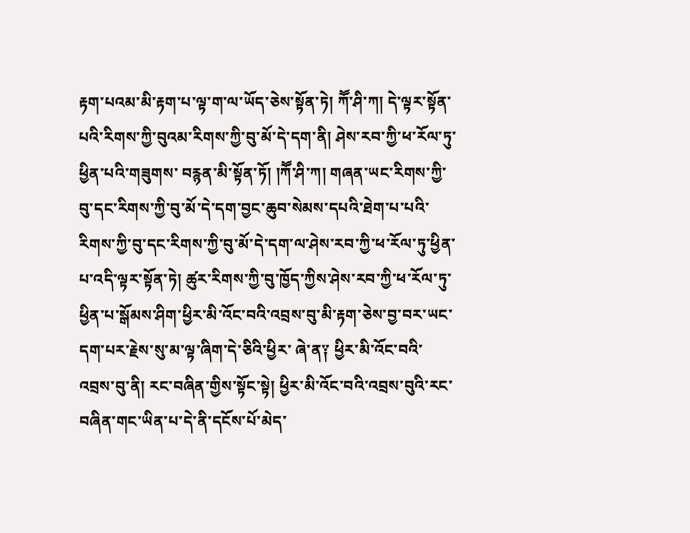རྟག་པའམ་མི་རྟག་པ་ལྟ་ག་ལ་ཡོད་ཅེས་སྟོན་ཏེ། ཀཽ་ཤི་ཀ། དེ་ལྟར་སྟོན་པའི་རིགས་ཀྱི་བུའམ་རིགས་ཀྱི་བུ་མོ་དེ་དག་ནི། ཤེས་རབ་ཀྱི་ཕ་རོལ་ཏུ་ཕྱིན་པའི་གཟུགས་ བརྙན་མི་སྟོན་ཏོ། །ཀཽ་ཤི་ཀ། གཞན་ཡང་རིགས་ཀྱི་བུ་དང་རིགས་ཀྱི་བུ་མོ་དེ་དག་བྱང་ཆུབ་སེམས་དཔའི་ཐེག་པ་པའི་རིགས་ཀྱི་བུ་དང་རིགས་ཀྱི་བུ་མོ་དེ་དག་ལ་ཤེས་རབ་ཀྱི་ཕ་རོལ་ཏུ་ཕྱིན་ པ་འདི་ལྟར་སྟོན་ཏེ། ཚུར་རིགས་ཀྱི་བུ་ཁྱོད་ཀྱིས་ཤེས་རབ་ཀྱི་ཕ་རོལ་ཏུ་ཕྱིན་པ་སྒོམས་ཤིག་ཕྱིར་མི་འོང་བའི་འབྲས་བུ་མི་རྟག་ཅེས་བྱ་བར་ཡང་དག་པར་རྗེས་སུ་མ་ལྟ་ཞིག་དེ་ཅིའི་ཕྱིར་ ཞེ་ན༑ ཕྱིར་མི་འོང་བའི་འབྲས་བུ་ནི། རང་བཞིན་གྱིས་སྟོང་སྟེ། ཕྱིར་མི་འོང་བའི་འབྲས་བུའི་རང་བཞིན་གང་ཡིན་པ་དེ་ནི་དངོས་པོ་མེད་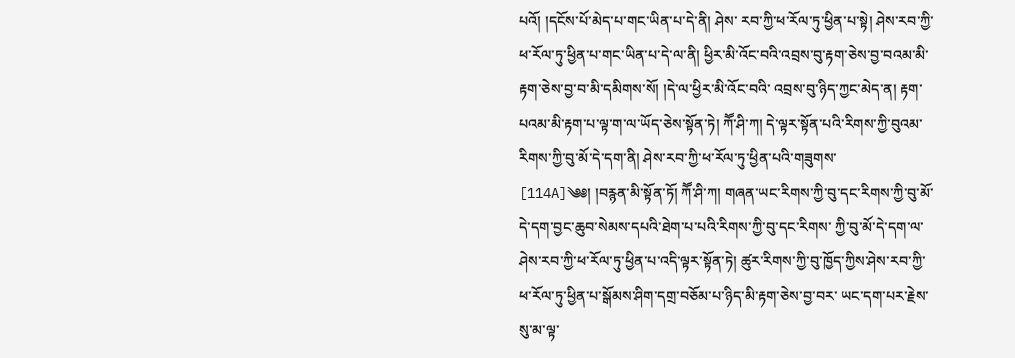པའོ། །དངོས་པོ་མེད་པ་གང་ཡིན་པ་དེ་ནི། ཤེས་ རབ་ཀྱི་ཕ་རོལ་ཏུ་ཕྱིན་པ་སྟེ། ཤེས་རབ་ཀྱི་ཕ་རོལ་ཏུ་ཕྱིན་པ་གང་ཡིན་པ་དེ་ལ་ནི། ཕྱིར་མི་འོང་བའི་འབྲས་བུ་རྟག་ཅེས་བྱ་བའམ་མི་རྟག་ཅེས་བྱ་བ་མི་དམིགས་སོ། །དེ་ལ་ཕྱིར་མི་འོང་བའི་ འབྲས་བུ་ཉིད་ཀྱང་མེད་ན། རྟག་པའམ་མི་རྟག་པ་ལྟ་ག་ལ་ཡོད་ཅེས་སྟོན་ཏེ། ཀཽ་ཤི་ཀ། དེ་ལྟར་སྟོན་པའི་རིགས་ཀྱི་བུའམ་རིགས་ཀྱི་བུ་མོ་དེ་དག་ནི། ཤེས་རབ་ཀྱི་ཕ་རོལ་ཏུ་ཕྱིན་པའི་གཟུགས་ [114A]༄༅། །བརྙན་མི་སྟོན་ཏོ། ཀཽ་ཤི་ཀ། གཞན་ཡང་རིགས་ཀྱི་བུ་དང་རིགས་ཀྱི་བུ་མོ་དེ་དག་བྱང་ཆུབ་སེམས་དཔའི་ཐེག་པ་པའི་རིགས་ཀྱི་བུ་དང་རིགས་ ཀྱི་བུ་མོ་དེ་དག་ལ་ཤེས་རབ་ཀྱི་ཕ་རོལ་ཏུ་ཕྱིན་པ་འདི་ལྟར་སྟོན་ཏེ། ཚུར་རིགས་ཀྱི་བུ་ཁྱོད་ཀྱིས་ཤེས་རབ་ཀྱི་ཕ་རོལ་ཏུ་ཕྱིན་པ་སྒོམས་ཤིག་དགྲ་བཅོམ་པ་ཉིད་མི་རྟག་ཅེས་བྱ་བར་ ཡང་དག་པར་རྗེས་སུ་མ་ལྟ་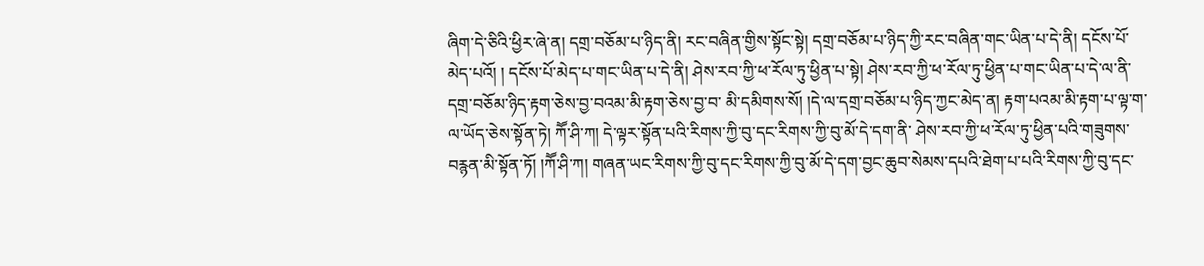ཞིག་དེ་ཅིའི་ཕྱིར་ཞེ་ན། དགྲ་བཅོམ་པ་ཉིད་ནི། རང་བཞིན་གྱིས་སྟོང་སྟེ། དགྲ་བཅོམ་པ་ཉིད་ཀྱི་རང་བཞིན་གང་ཡིན་པ་དེ་ནི། དངོས་པོ་མེད་པའོ། ། དངོས་པོ་མེད་པ་གང་ཡིན་པ་དེ་ནི། ཤེས་རབ་ཀྱི་ཕ་རོལ་ཏུ་ཕྱིན་པ་སྟེ། ཤེས་རབ་ཀྱི་ཕ་རོལ་ཏུ་ཕྱིན་པ་གང་ཡིན་པ་དེ་ལ་ནི་དགྲ་བཅོམ་ཉིད་རྟག་ཅེས་བྱ་བའམ་མི་རྟག་ཅེས་བྱ་བ་ མི་དམིགས་སོ། །དེ་ལ་དགྲ་བཅོམ་པ་ཉིད་ཀྱང་མེད་ན། རྟག་པའམ་མི་རྟག་པ་ལྟ་ག་ལ་ཡོད་ཅེས་སྟོན་ཏེ། ཀཽ་ཤི་ཀ། དེ་ལྟར་སྟོན་པའི་རིགས་ཀྱི་བུ་དང་རིགས་ཀྱི་བུ་མོ་དེ་དག་ནི་ ཤེས་རབ་ཀྱི་ཕ་རོལ་ཏུ་ཕྱིན་པའི་གཟུགས་བརྙན་མི་སྟོན་ཏོ། །ཀཽ་ཤི་ཀ། གཞན་ཡང་རིགས་ཀྱི་བུ་དང་རིགས་ཀྱི་བུ་མོ་དེ་དག་བྱང་ཆུབ་སེམས་དཔའི་ཐེག་པ་པའི་རིགས་ཀྱི་བུ་དང་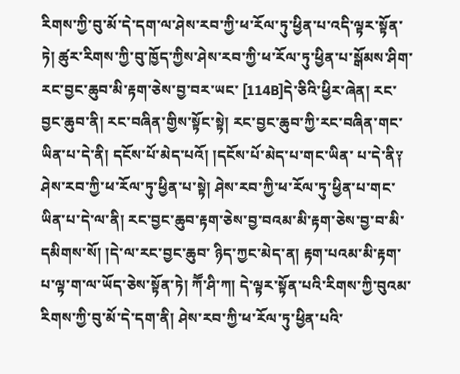རིགས་ཀྱི་བུ་མོ་དེ་དག་ལ་ཤེས་རབ་ཀྱི་ཕ་རོལ་ཏུ་ཕྱིན་པ་འདི་ལྟར་སྟོན་ཏེ། ཚུར་རིགས་ཀྱི་བུ་ཁྱོད་ཀྱིས་ཤེས་རབ་ཀྱི་ཕ་རོལ་ཏུ་ཕྱིན་པ་སྒོམས་ཤིག་རང་བྱང་ཆུབ་མི་རྟག་ཅེས་བྱ་བར་ཡང་ [114B]དེ་ཅིའི་ཕྱིར་ཞེན། རང་བྱང་ཆུབ་ནི། རང་བཞིན་གྱིས་སྟོང་སྟེ། རང་བྱང་ཆུབ་ཀྱི་རང་བཞིན་གང་ཡིན་པ་དེ་ནི། དངོས་པོ་མེད་པའོ། །དངོས་པོ་མེད་པ་གང་ཡིན་ པ་དེ་ནི༑ ཤེས་རབ་ཀྱི་ཕ་རོལ་ཏུ་ཕྱིན་པ་སྟེ། ཤེས་རབ་ཀྱི་ཕ་རོལ་ཏུ་ཕྱིན་པ་གང་ཡིན་པ་དེ་ལ་ནི། རང་བྱང་ཆུབ་རྟག་ཅེས་བྱ་བའམ་མི་རྟག་ཅེས་བྱ་བ་མི་དམིགས་སོ། །དེ་ལ་རང་བྱང་ཆུབ་ ཉིད་ཀྱང་མེད་ན། རྟག་པའམ་མི་རྟག་པ་ལྟ་ག་ལ་ཡོད་ཅེས་སྟོན་ཏེ། ཀཽ་ཤི་ཀ། དེ་ལྟར་སྟོན་པའི་རིགས་ཀྱི་བུའམ་རིགས་ཀྱི་བུ་མོ་དེ་དག་ནི། ཤེས་རབ་ཀྱི་ཕ་རོལ་ཏུ་ཕྱིན་པའི་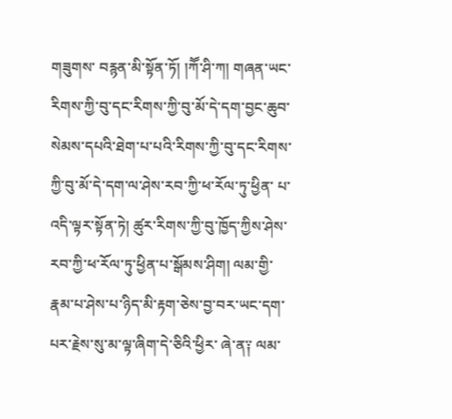གཟུགས་ བརྙན་མི་སྟོན་ཏོ། །ཀཽ་ཤི་ཀ། གཞན་ཡང་རིགས་ཀྱི་བུ་དང་རིགས་ཀྱི་བུ་མོ་དེ་དག་བྱང་ཆུབ་སེམས་དཔའི་ཐེག་པ་པའི་རིགས་ཀྱི་བུ་དང་རིགས་ཀྱི་བུ་མོ་དེ་དག་ལ་ཤེས་རབ་ཀྱི་ཕ་རོལ་ཏུ་ཕྱིན་ པ་འདི་ལྟར་སྟོན་ཏེ། ཚུར་རིགས་ཀྱི་བུ་ཁྱོད་ཀྱིས་ཤེས་རབ་ཀྱི་ཕ་རོལ་ཏུ་ཕྱིན་པ་སྒོམས་ཤིག། ལམ་གྱི་རྣམ་པ་ཤེས་པ་ཉིད་མི་རྟག་ཅེས་བྱ་བར་ཡང་དག་པར་རྗེས་སུ་མ་ལྟ་ཞིག་དེ་ཅིའི་ཕྱིར་ ཞེ་ན༑ ལམ་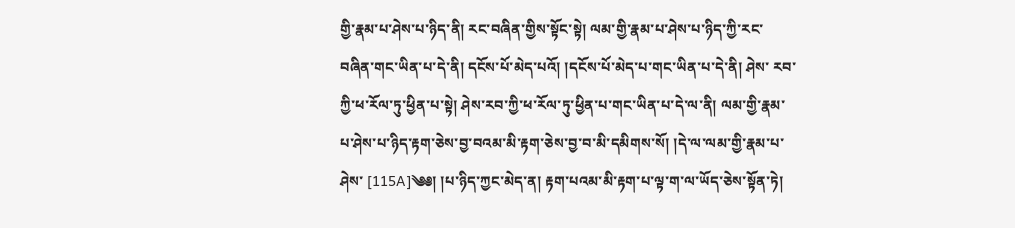གྱི་རྣམ་པ་ཤེས་པ་ཉིད་ནི། རང་བཞིན་གྱིས་སྟོང་སྟེ། ལམ་གྱི་རྣམ་པ་ཤེས་པ་ཉིད་ཀྱི་རང་བཞིན་གང་ཡིན་པ་དེ་ནི། དངོས་པོ་མེད་པའོ། །དངོས་པོ་མེད་པ་གང་ཡིན་པ་དེ་ནི། ཤེས་ རབ་ཀྱི་ཕ་རོལ་ཏུ་ཕྱིན་པ་སྟེ། ཤེས་རབ་ཀྱི་ཕ་རོལ་ཏུ་ཕྱིན་པ་གང་ཡིན་པ་དེ་ལ་ནི། ལམ་གྱི་རྣམ་པ་ཤེས་པ་ཉིད་རྟག་ཅེས་བྱ་བའམ་མི་རྟག་ཅེས་བྱ་བ་མི་དམིགས་སོ། །དེ་ལ་ལམ་གྱི་རྣམ་པ་ཤེས་ [115A]༄༅། །པ་ཉིད་ཀྱང་མེད་ན། རྟག་པའམ་མི་རྟག་པ་ལྟ་ག་ལ་ཡོད་ཅེས་སྟོན་ཏེ།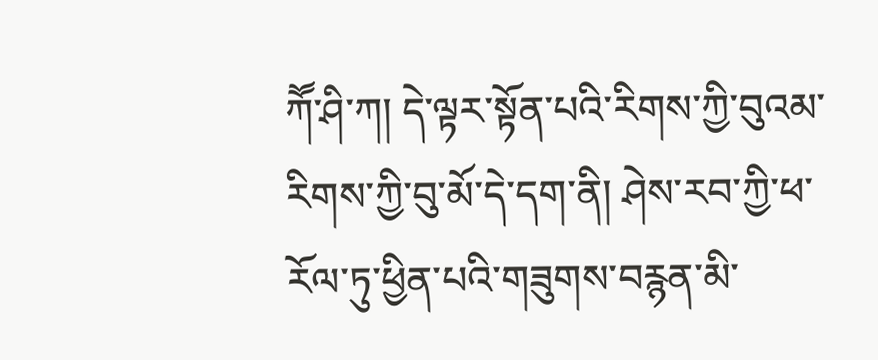ཀཽ་ཤི་ཀ། དེ་ལྟར་སྟོན་པའི་རིགས་ཀྱི་བུའམ་རིགས་ཀྱི་བུ་མོ་དེ་དག་ནི། ཤེས་རབ་ཀྱི་ཕ་ རོལ་ཏུ་ཕྱིན་པའི་གཟུགས་བརྙན་མི་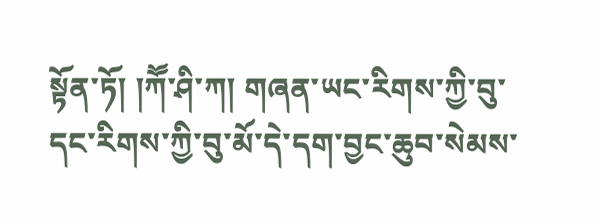སྟོན་ཏོ། །ཀཽ་ཤི་ཀ། གཞན་ཡང་རིགས་ཀྱི་བུ་དང་རིགས་ཀྱི་བུ་མོ་དེ་དག་བྱང་ཆུབ་སེམས་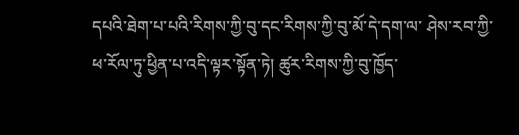དཔའི་ཐེག་པ་པའི་རིགས་ཀྱི་བུ་དང་རིགས་ཀྱི་བུ་མོ་དེ་དག་ལ་ ཤེས་རབ་ཀྱི་ཕ་རོལ་ཏུ་ཕྱིན་པ་འདི་ལྟར་སྟོན་ཏེ། ཚུར་རིགས་ཀྱི་བུ་ཁྱོད་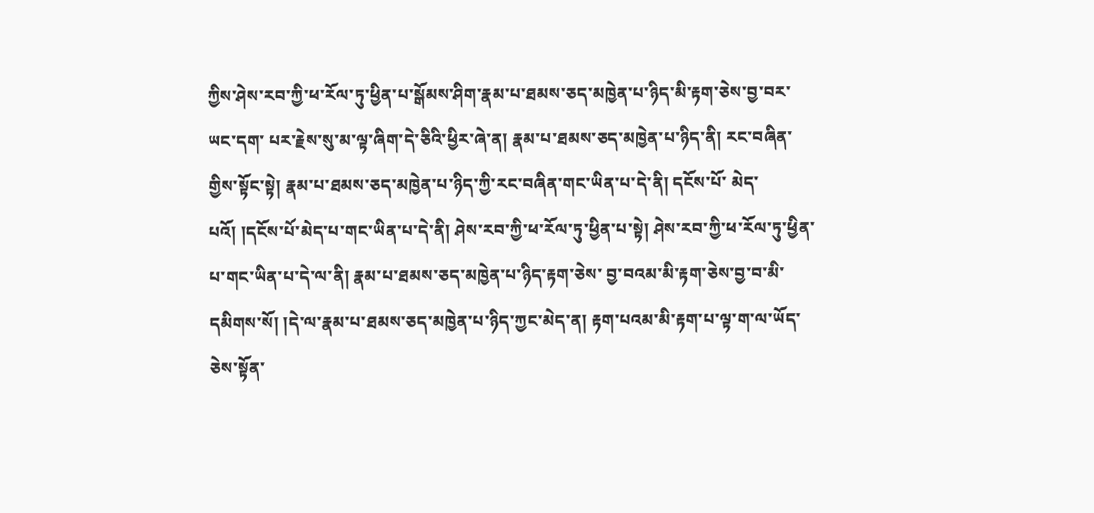ཀྱིས་ཤེས་རབ་ཀྱི་ཕ་རོལ་ཏུ་ཕྱིན་པ་སྒོམས་ཤིག་རྣམ་པ་ཐམས་ཅད་མཁྱེན་པ་ཉིད་མི་རྟག་ཅེས་བྱ་བར་ཡང་དག་ པར་རྗེས་སུ་མ་ལྟ་ཞིག་དེ་ཅིའི་ཕྱིར་ཞེ་ན། རྣམ་པ་ཐམས་ཅད་མཁྱེན་པ་ཉིད་ནི། རང་བཞིན་གྱིས་སྟོང་སྟེ། རྣམ་པ་ཐམས་ཅད་མཁྱེན་པ་ཉིད་ཀྱི་རང་བཞིན་གང་ཡིན་པ་དེ་ནི། དངོས་པོ་ མེད་པའོ། །དངོས་པོ་མེད་པ་གང་ཡིན་པ་དེ་ནི། ཤེས་རབ་ཀྱི་ཕ་རོལ་ཏུ་ཕྱིན་པ་སྟེ། ཤེས་རབ་ཀྱི་ཕ་རོལ་ཏུ་ཕྱིན་པ་གང་ཡིན་པ་དེ་ལ་ནི། རྣམ་པ་ཐམས་ཅད་མཁྱེན་པ་ཉིད་རྟག་ཅེས་ བྱ་བའམ་མི་རྟག་ཅེས་བྱ་བ་མི་དམིགས་སོ། །དེ་ལ་རྣམ་པ་ཐམས་ཅད་མཁྱེན་པ་ཉིད་ཀྱང་མེད་ན། རྟག་པའམ་མི་རྟག་པ་ལྟ་ག་ལ་ཡོད་ཅེས་སྟོན་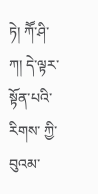ཏེ། ཀཽ་ཤི་ཀ། དེ་ལྟར་སྟོན་པའི་རིགས་ ཀྱི་བུའམ་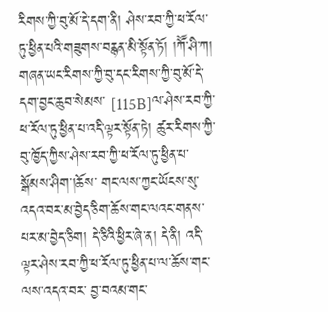རིགས་ཀྱི་བུ་མོ་དེ་དག་ནི། ཤེས་རབ་ཀྱི་ཕ་རོལ་ཏུ་ཕྱིན་པའི་གཟུགས་བརྙན་མི་སྟོན་ཏོ། །ཀཽ་ཤི་ཀ། གཞན་ཡང་རིགས་ཀྱི་བུ་དང་རིགས་ཀྱི་བུ་མོ་དེ་དག་བྱང་ཆུབ་སེམས་ [115B]ལ་ཤེས་རབ་ཀྱི་ཕ་རོལ་ཏུ་ཕྱིན་པ་འདི་ལྟར་སྟོན་ཏེ། ཚུར་རིགས་ཀྱི་བུ་ཁྱོད་ཀྱིས་ཤེས་རབ་ཀྱི་ཕ་རོལ་ཏུ་ཕྱིན་པ་སྒོམས་ཤིག་།ཆོས་ གང་ལས་ཀྱང་ཡོངས་སུ་འདའ་བར་མ་བྱེད་ཅིག་ཆོས་གང་ལའང་གནས་པར་མ་བྱེད་ཅིག། དེ་ཅིའི་ཕྱིར་ཞེ་ན། དེ་ནི། འདི་ལྟར་ཤེས་རབ་ཀྱི་ཕ་རོལ་ཏུ་ཕྱིན་པ་ལ་ཆོས་གང་ལས་འདའ་བར་ བྱ་བའམ་གང་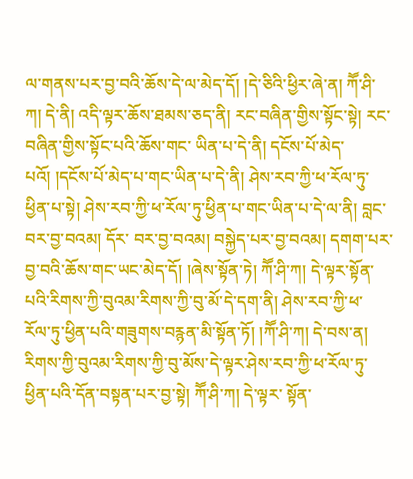ལ་གནས་པར་བྱ་བའི་ཆོས་དེ་ལ་མེད་དོ། །དེ་ཅིའི་ཕྱིར་ཞེ་ན། ཀཽ་ཤི་ཀ། དེ་ནི། འདི་ལྟར་ཆོས་ཐམས་ཅད་ནི། རང་བཞིན་གྱིས་སྟོང་སྟེ། རང་བཞིན་གྱིས་སྟོང་པའི་ཆོས་གང་ ཡིན་པ་དེ་ནི། དངོས་པོ་མེད་པའོ། །དངོས་པོ་མེད་པ་གང་ཡིན་པ་དེ་ནི། ཤེས་རབ་ཀྱི་ཕ་རོལ་ཏུ་ཕྱིན་པ་སྟེ། ཤེས་རབ་ཀྱི་ཕ་རོལ་ཏུ་ཕྱིན་པ་གང་ཡིན་པ་དེ་ལ་ནི། བླང་བར་བྱ་བའམ། དོར་ བར་བྱ་བའམ། བསྐྱེད་པར་བྱ་བའམ། དགག་པར་བྱ་བའི་ཆོས་གང་ཡང་མེད་དོ། །ཞེས་སྟོན་ཏེ། ཀཽ་ཤི་ཀ། དེ་ལྟར་སྟོན་པའི་རིགས་ཀྱི་བུའམ་རིགས་ཀྱི་བུ་མོ་དེ་དག་ནི། ཤེས་རབ་ཀྱི་ཕ་ རོལ་ཏུ་ཕྱིན་པའི་གཟུགས་བརྙན་མི་སྟོན་ཏོ། །ཀཽ་ཤི་ཀ། དེ་བས་ན། རིགས་ཀྱི་བུའམ་རིགས་ཀྱི་བུ་མོས་དེ་ལྟར་ཤེས་རབ་ཀྱི་ཕ་རོལ་ཏུ་ཕྱིན་པའི་དོན་བསྟན་པར་བྱ་སྟེ། ཀཽ་ཤི་ཀ། དེ་ལྟར་ སྟོན་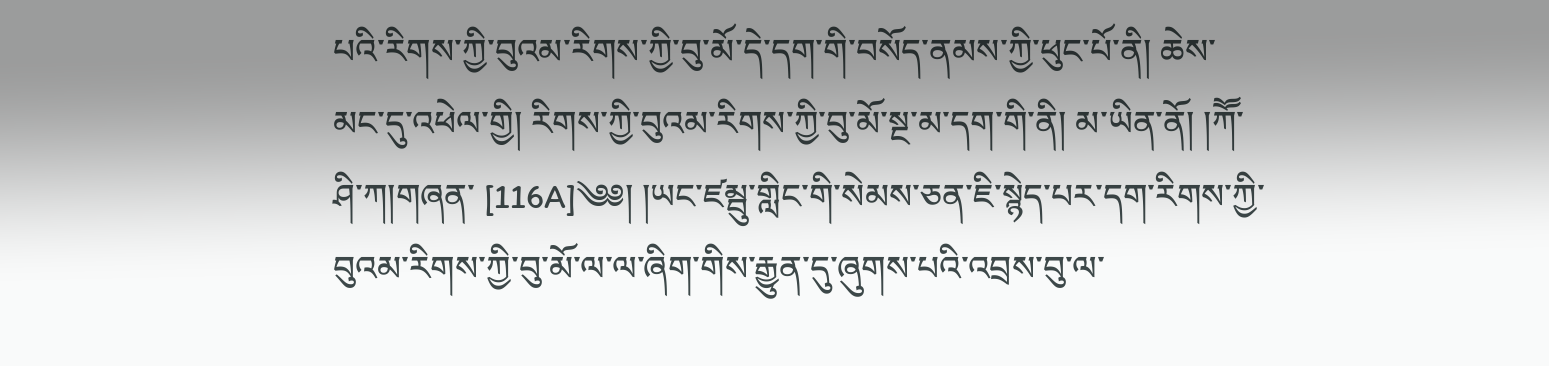པའི་རིགས་ཀྱི་བུའམ་རིགས་ཀྱི་བུ་མོ་དེ་དག་གི་བསོད་ནམས་ཀྱི་ཕུང་པོ་ནི། ཆེས་མང་དུ་འཕེལ་གྱི། རིགས་ཀྱི་བུའམ་རིགས་ཀྱི་བུ་མོ་སྔ་མ་དག་གི་ནི། མ་ཡིན་ནོ། །ཀཽ་ཤི་ཀ།གཞན་ [116A]༄༅། །ཡང་ཛམྦུ་གླིང་གི་སེམས་ཅན་ཇི་སྙེད་པར་དག་རིགས་ཀྱི་བུའམ་རིགས་ཀྱི་བུ་མོ་ལ་ལ་ཞིག་གིས་རྒྱུན་དུ་ཞུགས་པའི་འབྲས་བུ་ལ་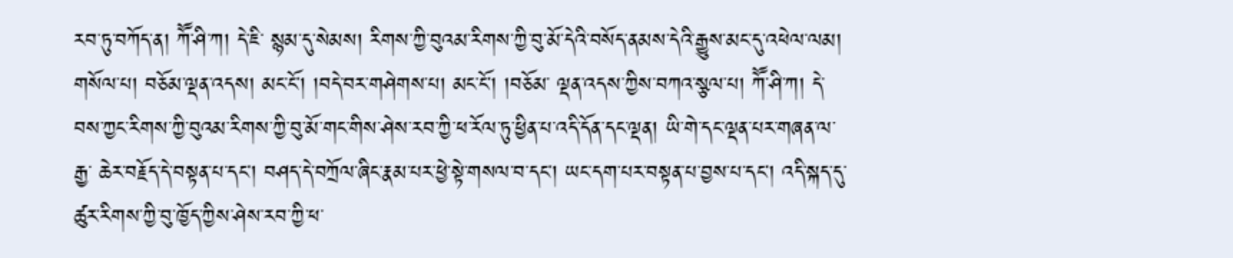རབ་ཏུ་བཀོད་ན། ཀཽ་ཤི་ཀ། དེ་ཇི་ སྙམ་དུ་སེམས། རིགས་ཀྱི་བུའམ་རིགས་ཀྱི་བུ་མོ་དེའི་བསོད་ནམས་དེའི་རྒྱུས་མང་དུ་འཕེལ་ལམ། གསོལ་པ། བཅོམ་ལྡན་འདས། མང་ངོ། །བདེ་བར་གཤེགས་པ། མང་ངོ། །བཅོམ་ ལྡན་འདས་ཀྱིས་བཀའ་སྩལ་པ། ཀཽ་ཤི་ཀ། དེ་བས་ཀྱང་རིགས་ཀྱི་བུའམ་རིགས་ཀྱི་བུ་མོ་གང་གིས་ཤེས་རབ་ཀྱི་ཕ་རོལ་ཏུ་ཕྱིན་པ་འདི་དོན་དང་ལྡན། ཡི་གེ་དང་ལྡན་པར་གཞན་ལ་རྒྱ་ ཆེར་བརྗོད་དེ་བསྟན་པ་དང། བཤད་དེ་བཀྲོལ་ཞིང་རྣམ་པར་ཕྱེ་སྟེ་གསལ་བ་དང། ཡང་དག་པར་བསྟན་པ་བྱས་པ་དང། འདི་སྐད་དུ་ཚུར་རིགས་ཀྱི་བུ་ཁྱོད་ཀྱིས་ཤེས་རབ་ཀྱི་ཕ་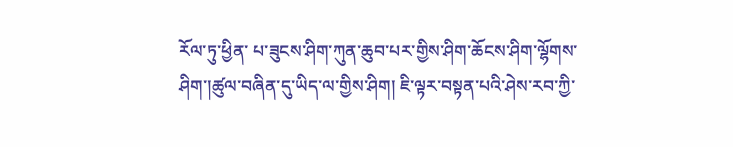རོལ་ཏུ་ཕྱིན་ པ་ཟུངས་ཤིག་ཀུན་ཆུབ་པར་གྱིས་ཤིག་ཆོངས་ཤིག་ལྷོགས་ཤིག་།ཚུལ་བཞིན་དུ་ཡིད་ལ་གྱིས་ཤིག། ཇི་ལྟར་བསྟན་པའི་ཤེས་རབ་ཀྱི་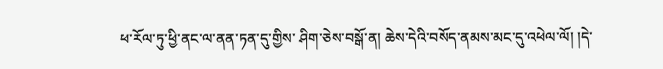ཕ་རོལ་ཏུ་ཕྱི་ནང་ལ་ནན་ཏན་དུ་གྱིས་ ཤིག་ཅེས་བསྒོ་ན། ཆེས་དེའི་བསོད་ནམས་མང་དུ་འཕེལ་ལོ། །དེ་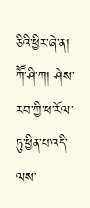ཅིའི་ཕྱིར་ཞེ་ན། ཀཽ་ཤི་ཀ། ཤེས་རབ་ཀྱི་ཕ་རོལ་ཏུ་ཕྱིན་པ་འདི་ལས་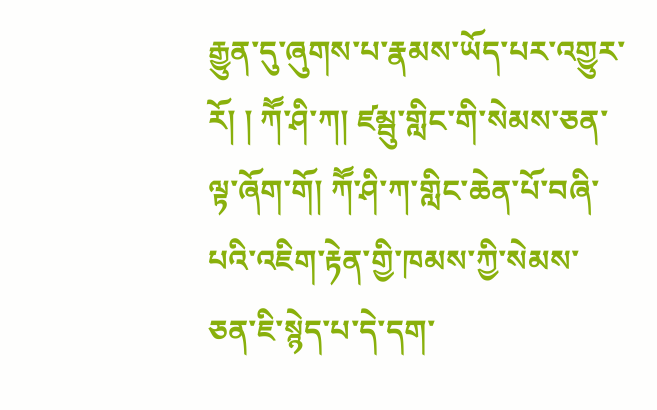རྒྱུན་དུ་ཞུགས་པ་རྣམས་ཡོད་པར་འགྱུར་རོ། ། ཀཽ་ཤི་ཀ། ཛམྦུ་གླིང་གི་སེམས་ཅན་ལྟ་ཞོག་གོ། ཀཽ་ཤི་ཀ་གླིང་ཆེན་པོ་བཞི་པའི་འཇིག་རྟེན་གྱི་ཁམས་ཀྱི་སེམས་ཅན་ཇི་སྙེད་པ་དེ་དག་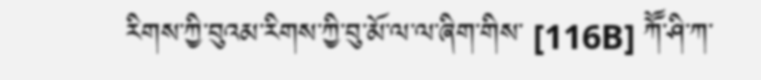རིགས་ཀྱི་བུའམ་རིགས་ཀྱི་བུ་མོ་ལ་ལ་ཞིག་གིས་ [116B] ཀཽ་ཤི་ཀ་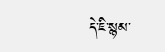དེ་ཇི་སྙམ་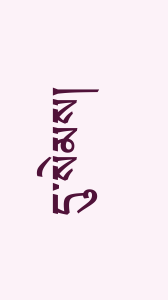དུ་སེམས།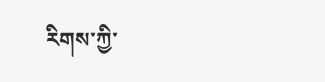རིགས་ཀྱི་